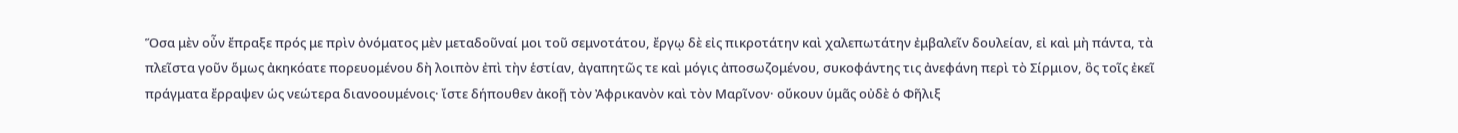Ὅσα μὲν οὖν ἔπραξε πρός με πρὶν ὀνόματος μὲν μεταδοῦναί μοι τοῦ σεμνοτάτου, ἔργῳ δὲ εἰς πικροτάτην καὶ χαλεπωτάτην ἐμβαλεῖν δουλείαν, εἰ καὶ μὴ πάντα, τὰ πλεῖστα γοῦν ὅμως ἀκηκόατε πορευομένου δὴ λοιπὸν ἐπὶ τὴν ἑστίαν, ἀγαπητῶς τε καὶ μόγις ἀποσωζομένου, συκοφάντης τις ἀνεφάνη περὶ τὸ Σίρμιον, ὃς τοῖς ἐκεῖ πράγματα ἔρραψεν ὡς νεώτερα διανοουμένοις· ἴστε δήπουθεν ἀκοῇ τὸν Ἀφρικανὸν καὶ τὸν Μαρῖνον· οὔκουν ὑμᾶς οὐδὲ ὁ Φῆλιξ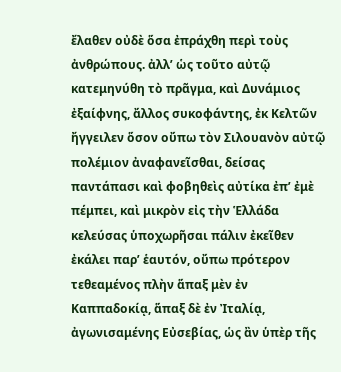ἔλαθεν οὐδὲ ὅσα ἐπράχθη περὶ τοὺς ἀνθρώπους. ἀλλ’ ὡς τοῦτο αὐτῷ κατεμηνύθη τὸ πρᾶγμα, καὶ Δυνάμιος ἐξαίφνης, ἄλλος συκοφάντης, ἐκ Κελτῶν ἤγγειλεν ὅσον οὔπω τὸν Σιλουανὸν αὐτῷ πολέμιον ἀναφανεῖσθαι, δείσας παντάπασι καὶ φοβηθεὶς αὐτίκα ἐπ’ ἐμὲ πέμπει, καὶ μικρὸν εἰς τὴν Ἑλλάδα κελεύσας ὑποχωρῆσαι πάλιν ἐκεῖθεν ἐκάλει παρ’ ἑαυτόν, οὔπω πρότερον τεθεαμένος πλὴν ἅπαξ μὲν ἐν Καππαδοκίᾳ, ἅπαξ δὲ ἐν Ἰταλίᾳ, ἀγωνισαμένης Εὐσεβίας, ὡς ἂν ὑπὲρ τῆς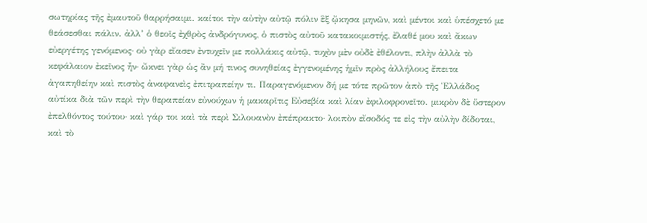σωτηρίας τῆς ἐμαυτοῦ θαρρήσαιμι. καίτοι τὴν αὐτὴν αὐτῷ πόλιν ἓξ ᾤκησα μηνῶν, καὶ μέντοι καὶ ὑπέσχετό με θεάσεσθαι πάλιν. ἀλλ’ ὁ θεοῖς ἐχθρὸς ἀνδρόγυνος, ὁ πιστὸς αὐτοῦ κατακοιμιστής, ἔλαθέ μου καὶ ἄκων εὐεργέτης γενόμενος· οὐ γὰρ εἴασεν ἐντυχεῖν με πολλάκις αὐτῷ, τυχὸν μὲν οὐδὲ ἐθέλοντι, πλὴν ἀλλὰ τὸ κεφάλαιον ἐκεῖνος ἦν· ὤκνει γὰρ ὡς ἂν μή τινος συνηθείας ἐγγενομένης ἡμῖν πρὸς ἀλλήλους ἔπειτα ἀγαπηθείην καὶ πιστὸς ἀναφανεὶς ἐπιτραπείην τι. Παραγενόμενον δή με τότε πρῶτον ἀπὸ τῆς Ἑλλάδος αὐτίκα διὰ τῶν περὶ τὴν θεραπείαν εὐνούχων ἡ μακαρῖτις Εὐσεβία καὶ λίαν ἐφιλοφρονεῖτο. μικρὸν δὲ ὕστερον ἐπελθόντος τούτου· καὶ γάρ τοι καὶ τὰ περὶ Σιλουανὸν ἐπέπρακτο· λοιπὸν εἴσοδός τε εἰς τὴν αὐλὴν δίδοται, καὶ τὸ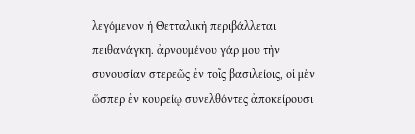λεγόμενον ἡ Θετταλικὴ περιβάλλεται πειθανάγκη. ἀρνουμένου γάρ μου τὴν συνουσίαν στερεῶς ἐν τοῖς βασιλείοις, οἱ μὲν ὥσπερ ἐν κουρείῳ συνελθόντες ἀποκείρουσι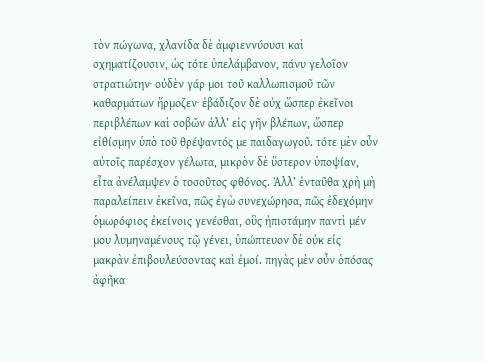τὸν πώγωνα, χλανίδα δὲ ἀμφιεννύουσι καὶ σχηματίζουσιν, ὡς τότε ὑπελάμβανον, πάνυ γελοῖον στρατιώτην· οὐδὲν γάρ μοι τοῦ καλλωπισμοῦ τῶν καθαρμάτων ἥρμοζεν· ἐβάδιζον δὲ οὐχ ὥσπερ ἐκεῖνοι περιβλέπων καὶ σοβῶν ἀλλ’ εἰς γῆν βλέπων, ὥσπερ εἰθίσμην ὑπὸ τοῦ θρέψαντός με παιδαγωγοῦ. τότε μὲν οὖν αὐτοῖς παρέσχον γέλωτα, μικρὸν δὲ ὕστερον ὑποψίαν, εἶτα ἀνέλαμψεν ὁ τοσοῦτος φθόνος. Ἀλλ’ ἐνταῦθα χρὴ μὴ παραλείπειν ἐκεῖνα, πῶς ἐγὼ συνεχώρησα, πῶς ἐδεχόμην ὁμωρόφιος ἐκείνοις γενέσθαι, οὓς ἠπιστάμην παντὶ μέν μου λυμηναμένους τῷ γένει, ὑπώπτευον δὲ οὐκ εἰς μακρὰν ἐπιβουλεύσοντας καὶ ἐμοί. πηγὰς μὲν οὖν ὁπόσας ἀφῆκα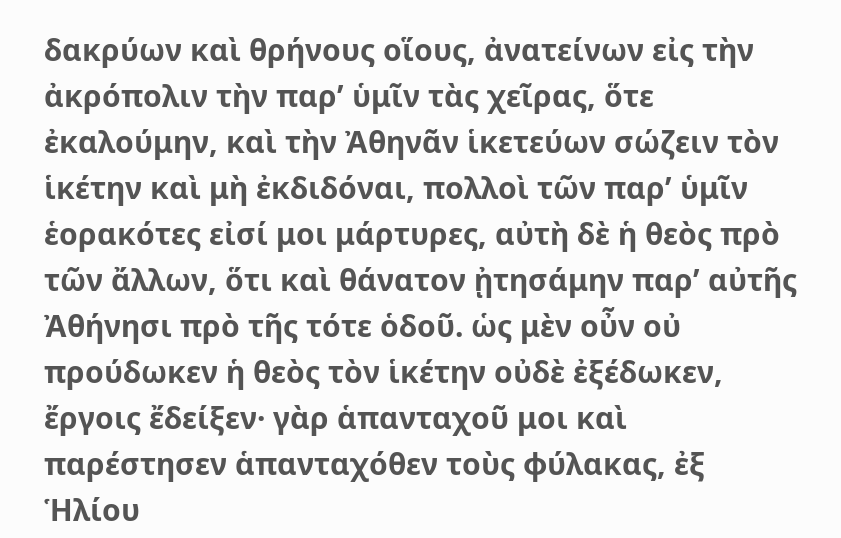δακρύων καὶ θρήνους οἵους, ἀνατείνων εἰς τὴν ἀκρόπολιν τὴν παρ’ ὑμῖν τὰς χεῖρας, ὅτε ἐκαλούμην, καὶ τὴν Ἀθηνᾶν ἱκετεύων σώζειν τὸν ἱκέτην καὶ μὴ ἐκδιδόναι, πολλοὶ τῶν παρ’ ὑμῖν ἑορακότες εἰσί μοι μάρτυρες, αὐτὴ δὲ ἡ θεὸς πρὸ τῶν ἄλλων, ὅτι καὶ θάνατον ᾐτησάμην παρ’ αὐτῆς Ἀθήνησι πρὸ τῆς τότε ὁδοῦ. ὡς μὲν οὖν οὐ προύδωκεν ἡ θεὸς τὸν ἱκέτην οὐδὲ ἐξέδωκεν, ἔργοις ἔδείξεν· γὰρ ἁπανταχοῦ μοι καὶ παρέστησεν ἁπανταχόθεν τοὺς φύλακας, ἐξ Ἡλίου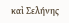καὶ Σελήνης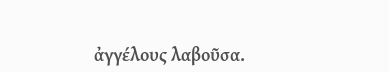ἀγγέλους λαβοῦσα.